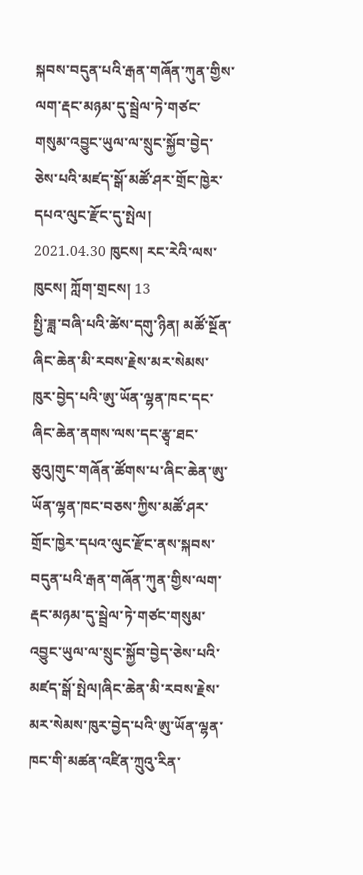སྐབས་བདུན་པའི་རྒན་གཞོན་ཀུན་གྱིས་ལག་རྡང་མཉམ་དུ་སྦྲེལ་ཏེ་གཙང་གསུམ་འབྱུང་ཡུལ་ལ་སྲུང་སྐྱོབ་བྱེད་ཅེས་པའི་མཛད་སྒོ་མཚོ་ཤར་གྲོང་ཁྱེར་དཔའ་ལུང་རྫོང་དུ་སྤེལ།
2021.04.30 ཁུངས། རང་རེའི་ལས་ཁུངས། ཀློག་གྲངས། 13
སྤྱི་ཟླ་བཞི་པའི་ཚེས་དགུ་ཉིན། མཚོ་སྔོན་ཞིང་ཆེན་མི་རབས་རྗེས་མར་སེམས་ཁུར་བྱེད་པའི་ཨུ་ཡོན་ལྷན་ཁང་དང་ཞིང་ཆེན་ནགས་ལས་དང་རྩྭ་ཐང་ཅུའུ།གུང་གཞོན་ཚོགས་པ་ཞིང་ཆེན་ཨུ་ཡོན་ལྷན་ཁང་བཅས་ཀྱིས་མཚོ་ཤར་གྲོང་ཁྱེར་དཔའ་ལུང་རྫོང་ནས་སྐབས་བདུན་པའི་རྒན་གཞོན་ཀུན་གྱིས་ལག་རྡང་མཉམ་དུ་སྦྲེལ་ཏེ་གཙང་གསུམ་འབྱུང་ཡུལ་ལ་སྲུང་སྐྱོབ་བྱེད་ཅེས་པའི་མཛད་སྒོ་སྤེལ།ཞིང་ཆེན་མི་རབས་རྗེས་མར་སེམས་ཁུར་བྱེད་པའི་ཨུ་ཡོན་ལྷན་ཁང་གི་མཚན་འཛིན་ཀྲུའུ་རིན་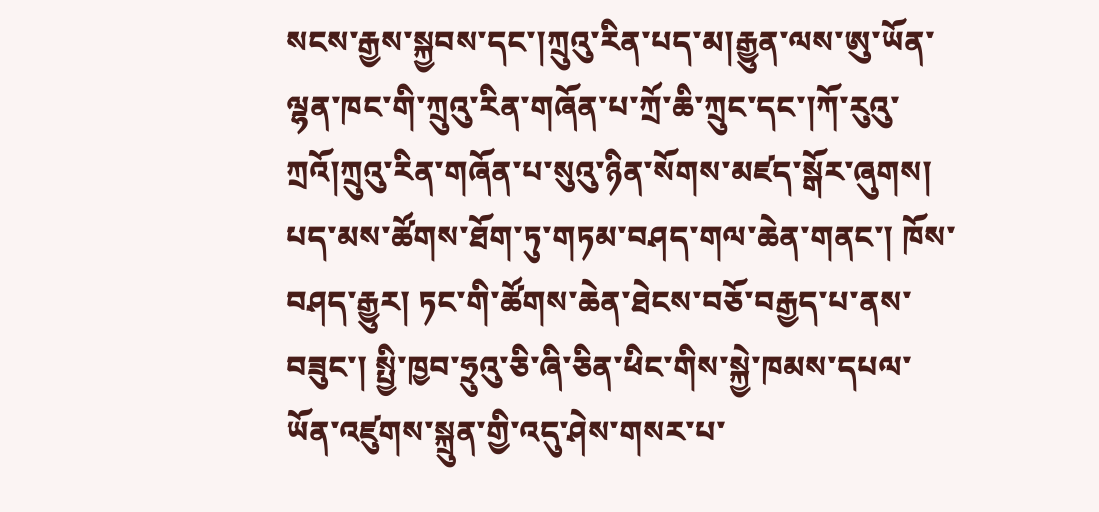སངས་རྒྱས་སྐྱབས་དང་།ཀྲུའུ་རིན་པད་མ།རྒྱུན་ལས་ཨུ་ཡོན་ལྷན་ཁང་གི་ཀྲུའུ་རིན་གཞོན་པ་ཀྲོ་ཆི་ཀྲུང་དང་།ཀོ་རུའུ་ཀྲའོ།ཀྲུའུ་རིན་གཞོན་པ་སུའུ་ཉིན་སོགས་མཛད་སྒོར་ཞུགས།
པད་མས་ཚོགས་ཐོག་ཏུ་གཏམ་བཤད་གལ་ཆེན་གནང་། ཁོས་བཤད་རྒྱུར། ཏང་གི་ཚོགས་ཆེན་ཐེངས་བཅོ་བརྒྱད་པ་ནས་བཟུང་། སྤྱི་ཁྱབ་ཧྲུའུ་ཅི་ཞི་ཅིན་ཕིང་གིས་སྐྱེ་ཁམས་དཔལ་ཡོན་འཛུགས་སྐྲུན་གྱི་འདུ་ཤེས་གསར་པ་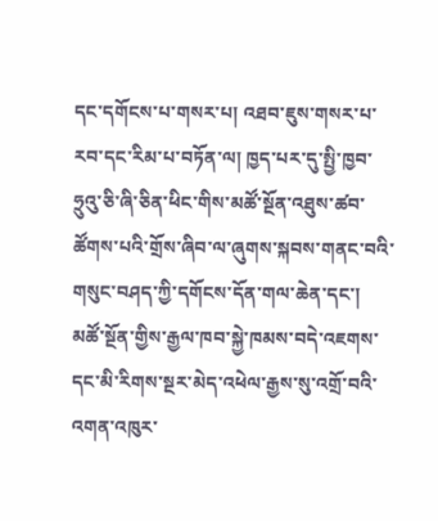དང་དགོངས་པ་གསར་པ། འཐབ་ཇུས་གསར་པ་རབ་དང་རིམ་པ་བཏོན་ལ། ཁྱད་པར་དུ་སྤྱི་ཁྱབ་ཧྲུའུ་ཅི་ཞི་ཅིན་ཕིང་གིས་མཚོ་སྔོན་འཐུས་ཚབ་ཚོགས་པའི་གྲོས་ཞིབ་ལ་ཞུགས་སྐབས་གནང་བའི་གསུང་བཤད་ཀྱི་དགོངས་དོན་གལ་ཆེན་དང་། མཚོ་སྔོན་གྱིས་རྒྱལ་ཁབ་སྐྱེ་ཁམས་བདེ་འཇགས་དང་མི་རིགས་སྔར་མེད་འཕེལ་རྒྱས་སུ་འགྲོ་བའི་འགན་འཁུར་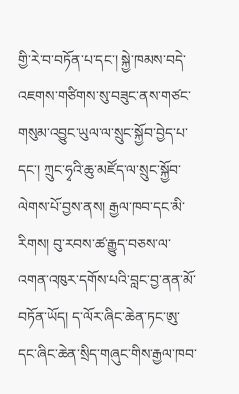གྱི་རེ་བ་བཏོན་པ་དང་། སྐྱེ་ཁམས་བདེ་འཇགས་གཙིགས་སུ་བཟུང་ནས་གཙང་གསུམ་འབྱུང་ཡུལ་ལ་སྲུང་སྐྱོབ་བྱེད་པ་དང་། ཀྲུང་ཧྭའི་ཆུ་མཛོད་ལ་སྲུང་སྐྱོབ་ལེགས་པོ་བྱས་ནས། རྒྱལ་ཁབ་དང་མི་རིགས། བུ་རབས་ཚ་རྒྱུད་བཅས་ལ་འགན་འཁུར་དགོས་པའི་བླང་བྱ་ནན་མོ་བཏོན་ཡོད། ད་ལོར་ཞིང་ཆེན་ཏང་ཨུ་དང་ཞིང་ཆེན་སྲིད་གཞུང་གིས་རྒྱལ་ཁབ་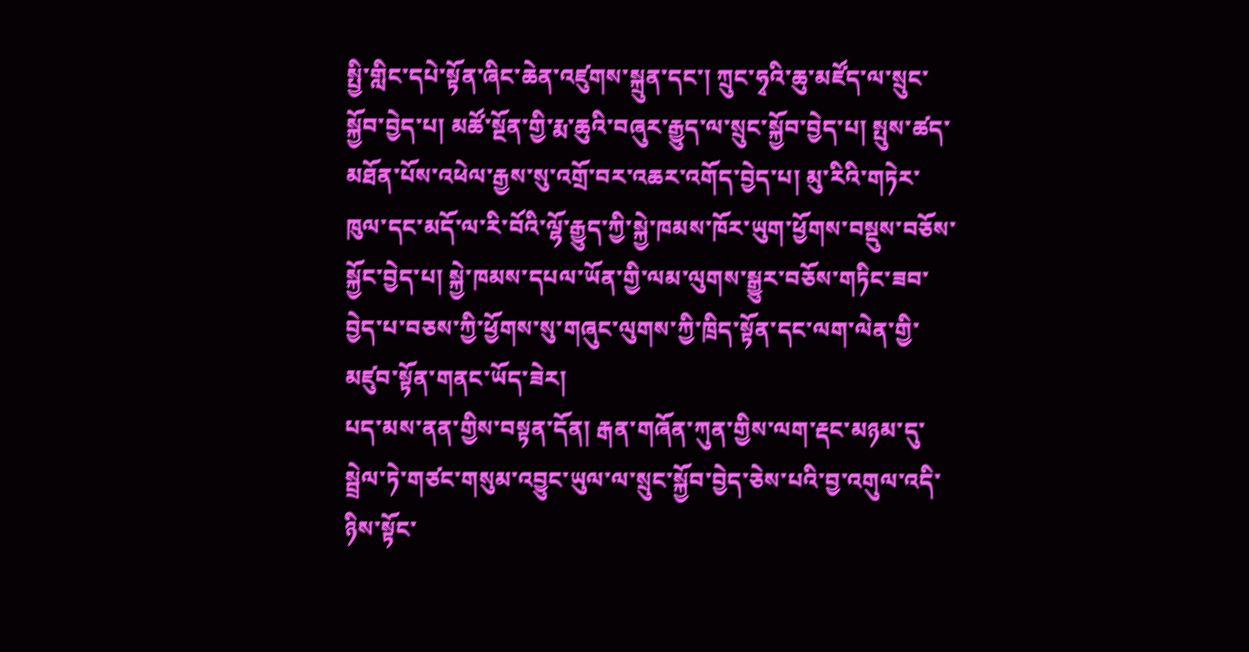སྤྱི་གླིང་དཔེ་སྟོན་ཞིང་ཆེན་འཛུགས་སྐྲུན་དང་། ཀྲུང་ཧྭའི་ཆུ་མཛོད་ལ་སྲུང་སྐྱོབ་བྱེད་པ། མཚོ་སྔོན་གྱི་རྨ་ཆུའི་བཞུར་རྒྱུད་ལ་སྲུང་སྐྱོབ་བྱེད་པ། སྤུས་ཚད་མཐོན་པོས་འཕེལ་རྒྱས་སུ་འགྲོ་བར་འཆར་འགོད་བྱེད་པ། མུ་རིའི་གཏེར་ཁུལ་དང་མདོ་ལ་རི་བོའི་ལྷོ་རྒྱུད་ཀྱི་སྐྱེ་ཁམས་ཁོར་ཡུག་ཕྱོགས་བསྡུས་བཅོས་སྐྱོང་བྱེད་པ། སྐྱེ་ཁམས་དཔལ་ཡོན་གྱི་ལམ་ལུགས་སྒྱུར་བཅོས་གཏིང་ཟབ་བྱེད་པ་བཅས་ཀྱི་ཕྱོགས་སུ་གཞུང་ལུགས་ཀྱི་ཁྲིད་སྟོན་དང་ལག་ལེན་གྱི་མཛུབ་སྟོན་གནང་ཡོད་ཟེར།
པད་མས་ནན་གྱིས་བསྟན་དོན། རྒན་གཞོན་ཀུན་གྱིས་ལག་རྡང་མཉམ་དུ་སྦྲེལ་ཏེ་གཙང་གསུམ་འབྱུང་ཡུལ་ལ་སྲུང་སྐྱོབ་བྱེད་ཅེས་པའི་བྱ་འགུལ་འདི་ཉིས་སྟོང་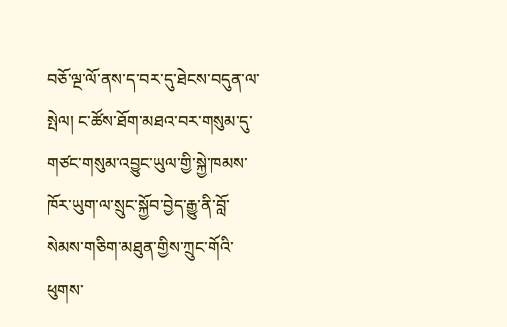བཅོ་ལྔ་ལོ་ནས་ད་བར་དུ་ཐེངས་བདུན་ལ་སྤེལ། ང་ཚོས་ཐོག་མཐའ་བར་གསུམ་དུ་གཙང་གསུམ་འབྱུང་ཡུལ་གྱི་སྐྱེ་ཁམས་ཁོར་ཡུག་ལ་སྲུང་སྐྱོབ་བྱེད་རྒྱུ་ནི་བློ་སེམས་གཅིག་མཐུན་གྱིས་ཀྲུང་གོའི་ཕུགས་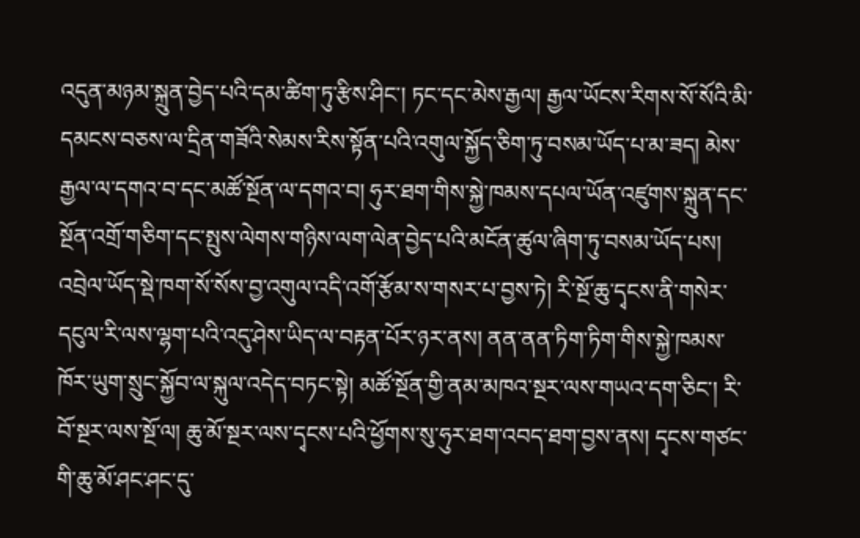འདུན་མཉམ་སྐྲུན་བྱེད་པའི་དམ་ཚིག་ཏུ་རྩིས་ཤིང་། ཏང་དང་མེས་རྒྱལ། རྒྱལ་ཡོངས་རིགས་སོ་སོའི་མི་དམངས་བཅས་ལ་དྲིན་གཟོའི་སེམས་རིས་སྟོན་པའི་འགུལ་སྐྱོད་ཅིག་ཏུ་བསམ་ཡོད་པ་མ་ཟད། མེས་རྒྱལ་ལ་དགའ་བ་དང་མཚོ་སྔོན་ལ་དགའ་བ། ཧུར་ཐག་གིས་སྐྱེ་ཁམས་དཔལ་ཡོན་འཛུགས་སྐྲུན་དང་སྔོན་འགྲོ་གཅིག་དང་སྤུས་ལེགས་གཉིས་ལག་ལེན་བྱེད་པའི་མངོན་ཚུལ་ཞིག་ཏུ་བསམ་ཡོད་པས། འབྲེལ་ཡོད་སྡེ་ཁག་སོ་སོས་བྱ་འགུལ་འདི་འགོ་རྩོམ་ས་གསར་པ་བྱས་ཏེ། རི་སྔོ་ཆུ་དྭངས་ནི་གསེར་དངུལ་རི་ལས་ལྷག་པའི་འདུ་ཤེས་ཡིད་ལ་བརྟན་པོར་ཉར་ནས། ནན་ནན་ཏིག་ཏིག་གིས་སྐྱེ་ཁམས་ཁོར་ཡུག་སྲུང་སྐྱོབ་ལ་སྐུལ་འདེད་བཏང་སྟེ། མཚོ་སྔོན་གྱི་ནམ་མཁའ་སྔར་ལས་གཡའ་དག་ཅིང་། རི་བོ་སྔར་ལས་སྔོ་ལ། ཆུ་མོ་སྔར་ལས་དྭངས་པའི་ཕྱོགས་སུ་ཧུར་ཐག་འབད་ཐག་བྱས་ནས། དྭངས་གཙང་གི་ཆུ་མོ་ཤང་ཤང་དུ་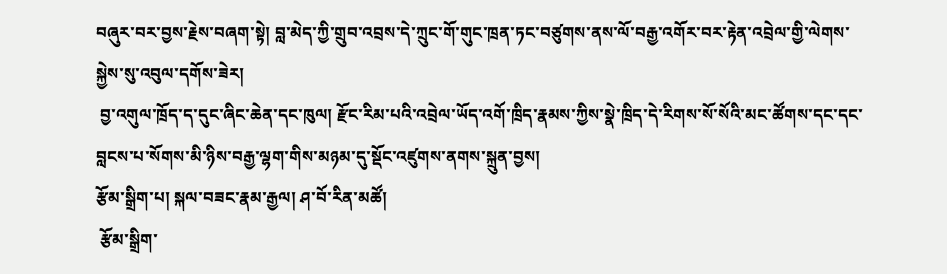བཞུར་བར་བྱས་རྗེས་བཞག་སྟེ། བླ་མེད་ཀྱི་གྲུབ་འབྲས་དེ་ཀྲུང་གོ་གུང་ཁྲན་ཏང་བཙུགས་ནས་ལོ་བརྒྱ་འགོར་བར་རྟེན་འབྲེལ་གྱི་ལེགས་སྐྱེས་སུ་འབུལ་དགོས་ཟེར།
 བྱ་འགུལ་ཁྲོད་ད་དུང་ཞིང་ཆེན་དང་ཁུལ། རྫོང་རིམ་པའི་འབྲེལ་ཡོད་འགོ་ཁྲིད་རྣམས་ཀྱིས་སྣེ་ཁྲིད་དེ་རིགས་སོ་སོའི་མང་ཚོགས་དང་དང་བླངས་པ་སོགས་མི་ཉིས་བརྒྱ་ལྷག་གིས་མཉམ་དུ་སྡོང་འཛུགས་ནགས་སྐྲུན་བྱས།
རྩོམ་སྒྲིག་པ། སྐལ་བཟང་རྣམ་རྒྱལ། ཤ་བོ་རིན་མཚོ།
 རྩོམ་སྒྲིག་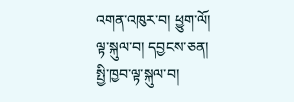འགན་འཁུར་བ། ཕྱུག་ལོ།
ལྟ་སྐུལ་བ། དབྱངས་ཅན།
སྤྱི་ཁྱབ་ལྟ་སྐུལ་བ།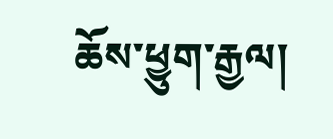ཆོས་ཕྱུག་རྒྱལ།